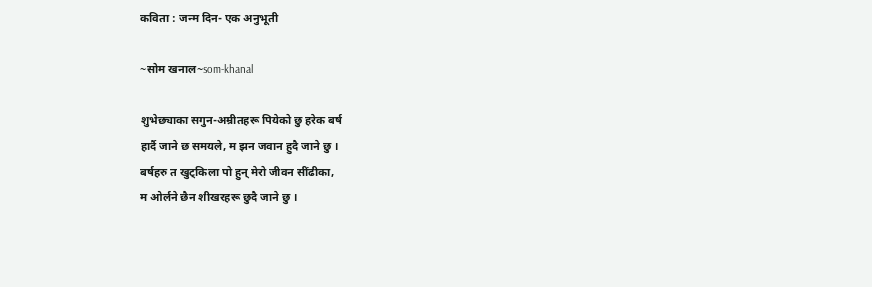कविता : जन्म दिन- एक अनुभूती

~सोम खनाल~som-khanal

शुभेछ्याका सगुन-अम्रीतहरू पियेको छु हरेक बर्ष
हार्दै जाने छ समयले, म झन जवान हुदै जाने छु ।
बर्षहरु त खुट्किला पो हुन् मेरो जीवन सींढीका,
म ओर्लने छैन शीखरहरू छुदै जाने छु ।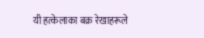यी हत्केलाका बक्र रेखाहरूले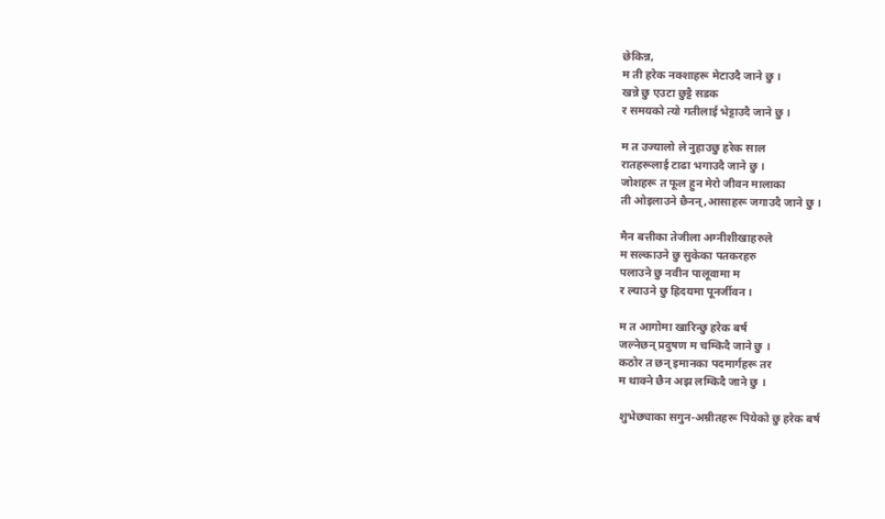छेकिन्न,
म ती हरेक नक्शाहरू मेटाउदै जाने छु ।
खन्ने छु एउटा छुट्टै सडक
र समयको त्यो गतीलाई भेट्टाउदै जाने छु ।

म त उज्यालो ले नुहाउछु हरेक साल
रातहरूलाई टाढा भगाउदै जाने छु ।
जोशहरू त फूल हुन मेरो जीवन मालाका
ती ओइलाउने छैनन् ,आसाहरू जगाउदै जाने छु ।

मैन बत्तीका तेजीला अग्नीशीखाहरुले
म सल्काउने छु सुकेका पतकरहरु
पलाउने छु नवीन पालूवामा म
र ल्याउने छु ह्रिदयमा पूनर्जीवन ।

म त आगोमा खारिन्छु हरेक बर्ष
जल्नेछन् प्रदुषण म चम्किदै जाने छु ।
कठोर त छन् इमानका पदमार्गहरू तर
म थाक्ने छैन अझ लम्किदै जाने छु ।

शुभेछ्याका सगुन-अम्रीतहरू पियेको छु हरेक बर्ष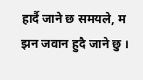हार्दै जाने छ समयले, म झन जवान हुदै जाने छु ।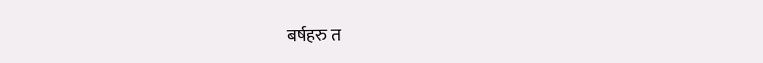बर्षहरु त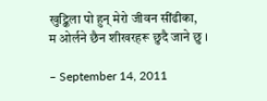खुट्किला पो हुन् मेरो जीवन सींढीका,
म ओर्लने छैन शीखरहरू छुदै जाने छु ।

– September 14, 2011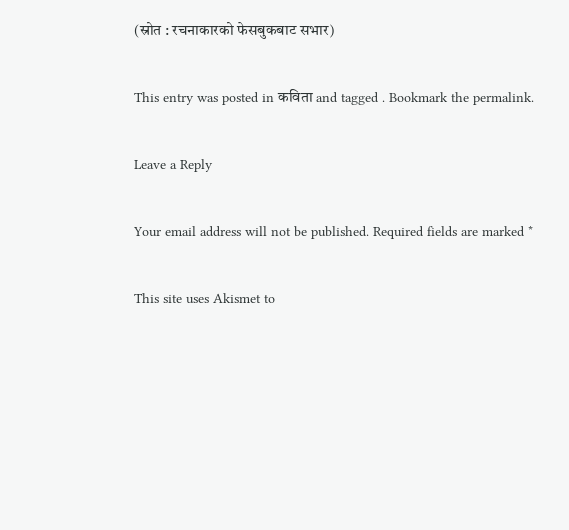(स्रोत : रचनाकारको फेसबुकबाट सभार)

This entry was posted in कविता and tagged . Bookmark the permalink.

Leave a Reply

Your email address will not be published. Required fields are marked *

This site uses Akismet to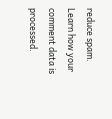reduce spam. Learn how your comment data is processed.